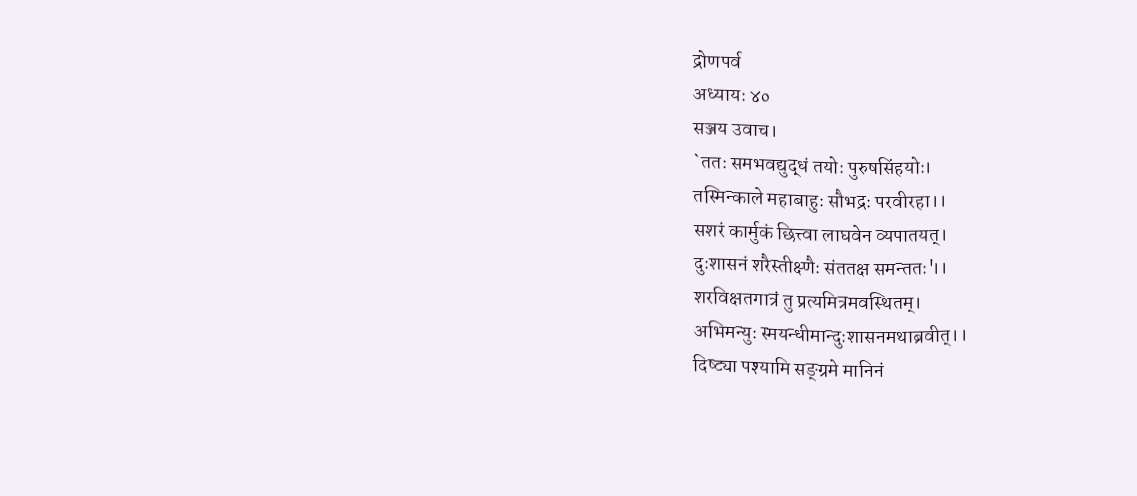द्रोणपर्व
अध्यायः ४०
सञ्जय उवाच।
`ततः समभवद्युद्धं तयोः पुरुषसिंहयोः।
तस्मिन्काले महाबाहुः सौभद्रः परवीरहा।।
सशरं कार्मुकं छित्त्वा लाघवेन व्यपातयत्।
दुःशासनं शरैस्तीक्ष्णैः संततक्ष समन्ततः'।।
शरविक्षतगात्रं तु प्रत्यमित्रमवस्थितम्।
अभिमन्युः स्मयन्धीमान्दुःशासनमथाब्रवीत्।।
दिष्ट्या पश्यामि सङ्ग्रमे मानिनं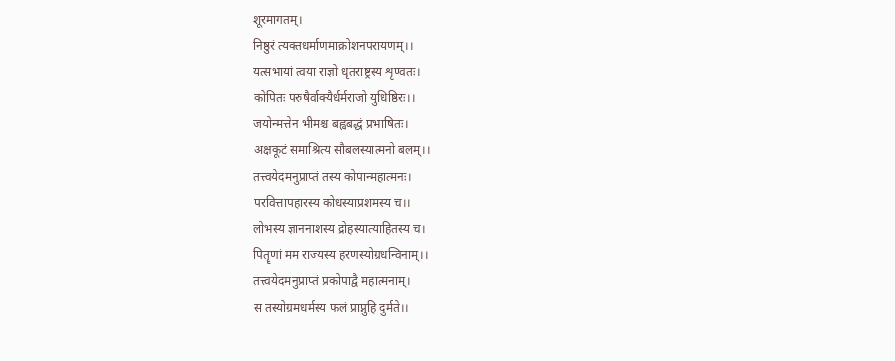शूरमागतम्।
निष्ठुरं त्यक्तधर्माणमाक्रोशनपरायणम्।।
यत्सभायां त्वया राज्ञो धृतराष्ट्रस्य शृण्वतः।
कोपितः परुषैर्वाक्यैर्धर्मराजो युधिष्ठिरः।।
जयोन्मत्तेन भीमश्च बह्वबद्धं प्रभाषितः।
अक्षकूटं समाश्रित्य सौबलस्यात्मनो बलम्।।
तत्त्वयेदमनुप्राप्तं तस्य कोपान्महात्मनः।
परवित्तापहारस्य कोधस्याप्रशमस्य च।।
लोभस्य ज्ञाननाशस्य द्रोहस्यात्याहितस्य च।
पितॄणां मम राज्यस्य हरणस्योग्रधन्विनाम्।।
तत्त्वयेदमनुप्राप्तं प्रकोपाद्वै महात्मनाम्।
स तस्योग्रमधर्मस्य फलं प्राप्नुहि दुर्मते।।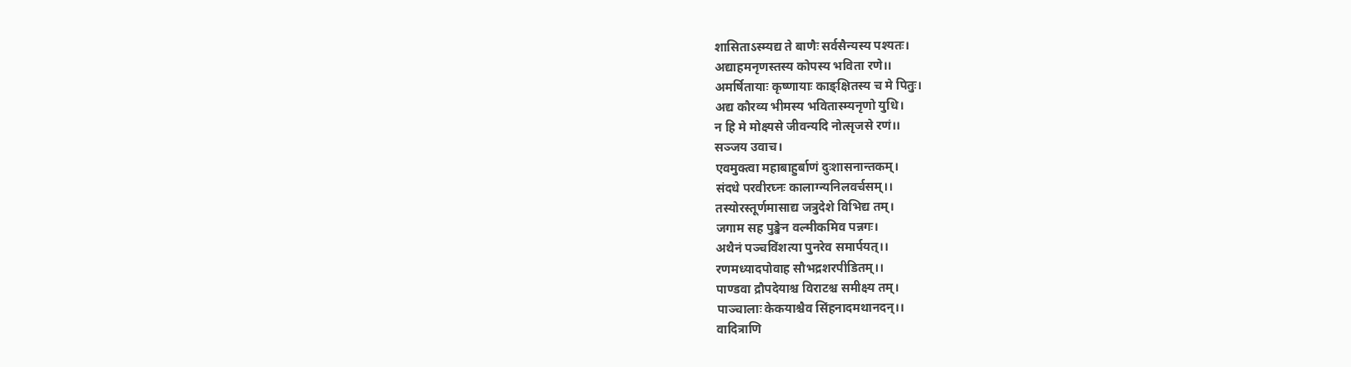शासिताऽस्म्यद्य ते बाणैः सर्वसैन्यस्य पश्यतः।
अद्याहमनृणस्तस्य कोपस्य भविता रणे।।
अमर्षितायाः कृष्णायाः काङ्क्षितस्य च मे पितुः।
अद्य कौरव्य भीमस्य भवितास्म्यनृणो युधि।
न हि मे मोक्ष्यसे जीवन्यदि नोत्सृजसे रणं।।
सञ्जय उवाच।
एवमुक्त्वा महाबाहुर्बाणं दुःशासनान्तकम्।
संदधे परवीरघ्नः कालाग्न्यनिलवर्चसम्।।
तस्योरस्तूर्णमासाद्य जत्रुदेशे विभिद्य तम्।
जगाम सह पुङ्खेन वल्मीकमिव पन्नगः।
अथैनं पञ्चविंशत्या पुनरेव समार्पयत्।।
रणमध्यादपोवाह सौभद्रशरपीडितम्।।
पाण्डवा द्रौपदेयाश्च विराटश्च समीक्ष्य तम्।
पाञ्चालाः केकयाश्चैव सिंहनादमथानदन्।।
वादित्राणि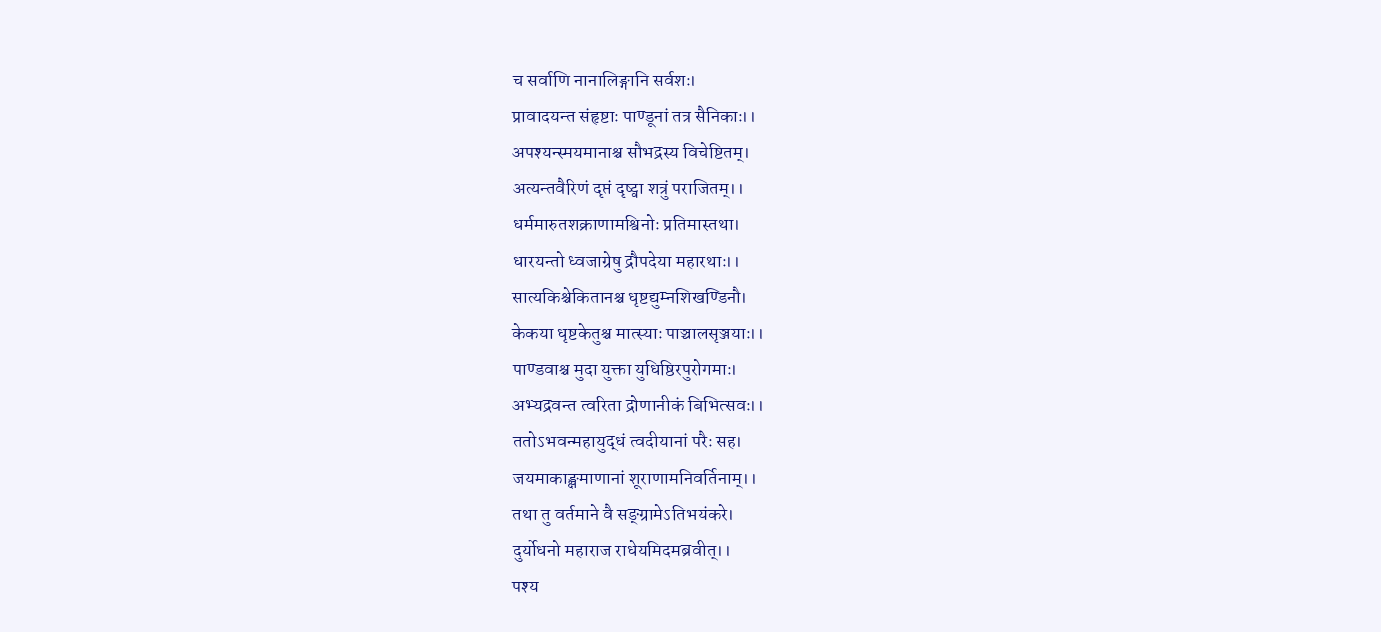च सर्वाणि नानालिङ्गानि सर्वशः।
प्रावादयन्त संहृष्टाः पाण्डूनां तत्र सैनिकाः।।
अपश्यन्स्मयमानाश्च सौभद्रस्य विचेष्टितम्।
अत्यन्तवैरिणं दृप्तं दृष्ट्वा शत्रुं पराजितम्।।
धर्ममारुतशक्राणामश्विनोः प्रतिमास्तथा।
धारयन्तो ध्वजाग्रेषु द्रौपदेया महारथाः।।
सात्यकिश्चेकितानश्च धृष्टद्युम्नशिखण्डिनौ।
केकया धृष्टकेतुश्च मात्स्याः पाञ्चालसृञ्जयाः।।
पाण्डवाश्च मुदा युक्ता युधिष्ठिरपुरोगमाः।
अभ्यद्रवन्त त्वरिता द्रोणानीकं बिभित्सवः।।
ततोऽभवन्महायुद्धं त्वदीयानां परैः सह।
जयमाकाङ्क्षमाणानां शूराणामनिवर्तिनाम्।।
तथा तु वर्तमाने वै सङ्ग्रामेऽतिभयंकरे।
दुर्योधनो महाराज राधेयमिदमब्रवीत्।।
पश्य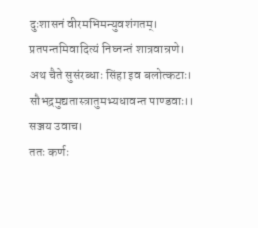दुःशासनं वीरमभिमन्युवशंगतम्।
प्रतपन्तमिवादित्यं निघ्नन्तं शात्रवान्रणे।
अथ चैते सुसंरब्धाः सिंहा इव बलोत्कटाः।
सौभद्रमुद्यतास्त्रातुमभ्यधावन्त पाण्डवाः।।
सञ्जय उवाच।
ततः कर्णः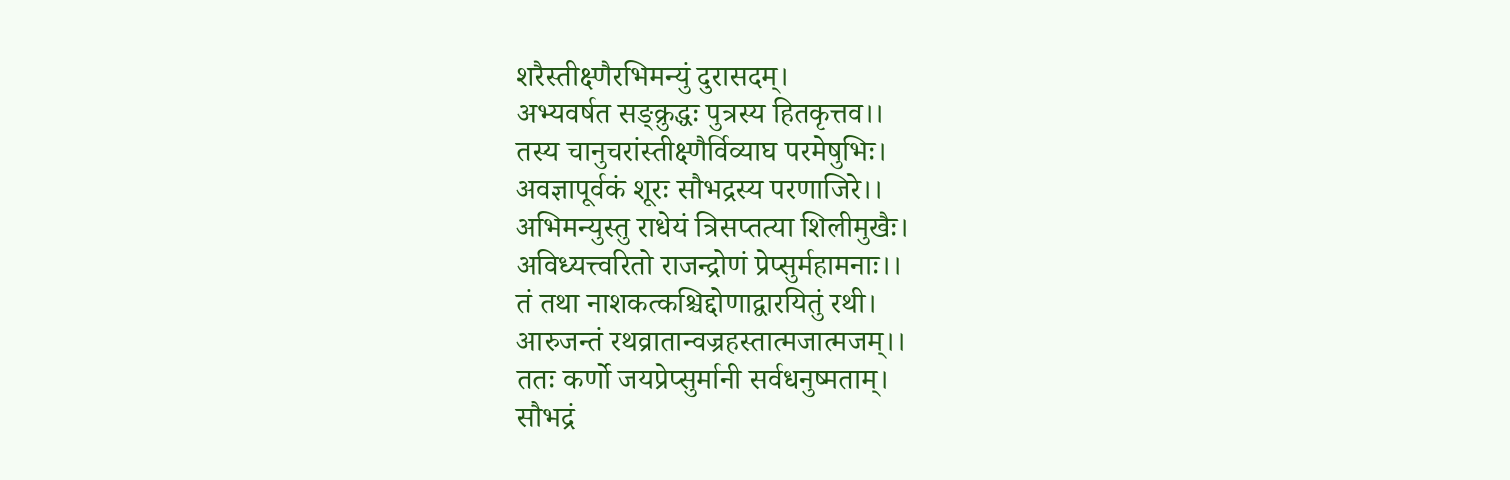शरैस्तीक्ष्णैरभिमन्युं दुरासदम्।
अभ्यवर्षत सङ्क्रुद्धः पुत्रस्य हितकृत्तव।।
तस्य चानुचरांस्तीक्ष्णैर्विव्याघ परमेषुभिः।
अवज्ञापूर्वकं शूरः सौभद्रस्य परणाजिरे।।
अभिमन्युस्तु राधेयं त्रिसप्तत्या शिलीमुखैः।
अविध्यत्त्वरितो राजन्द्रोणं प्रेप्सुर्महामनाः।।
तं तथा नाशकत्कश्चिद्दोणाद्वारयितुं रथी।
आरुजन्तं रथव्रातान्वज्रहस्तात्मजात्मजम्।।
ततः कर्णो जयप्रेप्सुर्मानी सर्वधनुष्मताम्।
सौभद्रं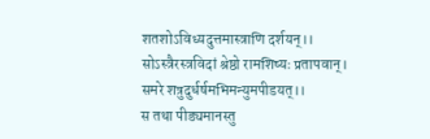शतशोऽविध्यदुत्तमास्त्राणि दर्शयन्।।
सोऽस्त्रैरस्त्रविदां श्रेष्ठो रामशिष्यः प्रतापवान्।
समरे शत्रुदुर्धर्षमभिमन्युमपीडयत्।।
स तथा पीड्यमानस्तु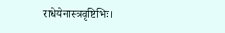राधेयेनास्त्रवृष्टिभिः।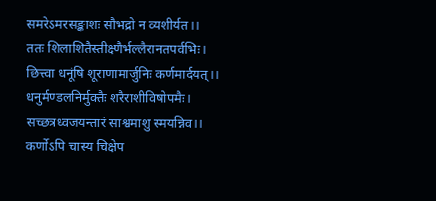समरेऽमरसङ्काशः सौभद्रो न व्यशीर्यत।।
ततः शिलाशितैस्तीक्ष्णैर्भल्लैरानतपर्वभिः।
छित्त्वा धनूंषि शूराणामार्जुनिः कर्णमार्दयत्।।
धनुर्मण्डलनिर्मुक्तैः शरैराशीविषोपमैः।
सच्छत्रध्वजयन्तारं साश्वमाशु स्मयन्निव।।
कर्णोऽपि चास्य चिक्षेप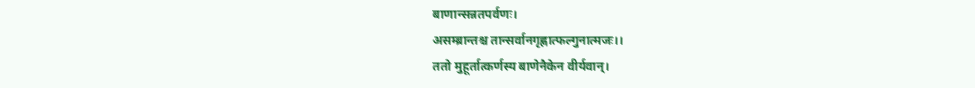बाणान्सन्नतपर्वणः।
असम्ब्रान्तश्च तान्सर्वानगृह्णात्फल्गुनात्मजः।।
ततो मुहूर्तात्कर्णस्य बाणेनैकेन वीर्यवान्।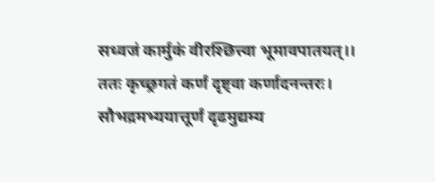सध्वजं कार्मुकं वीरश्छित्त्वा भूमावपातयत्।।
ततः कृच्छ्रगतं कर्णं दृष्ट्वा कर्णादनन्तरः।
सौभद्रमभ्ययात्तूर्णं दृढमुद्यम्य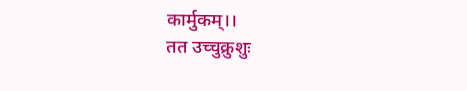कार्मुकम्।।
तत उच्चुक्रुशुः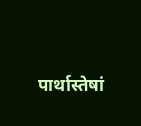पार्थास्तेषां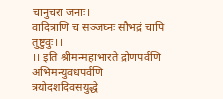चानुचरा जनाः।
वादित्राणि च सञ्जघ्नः सौभद्रं चापि तुष्टुवुः।।
।। इति श्रीमन्महाभारते द्रोणपर्वणि अभिमन्युवधपर्वणि
त्रयोदशदिवसयुद्धे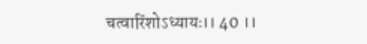चत्वारिंशोऽध्यायः।। 40 ।।